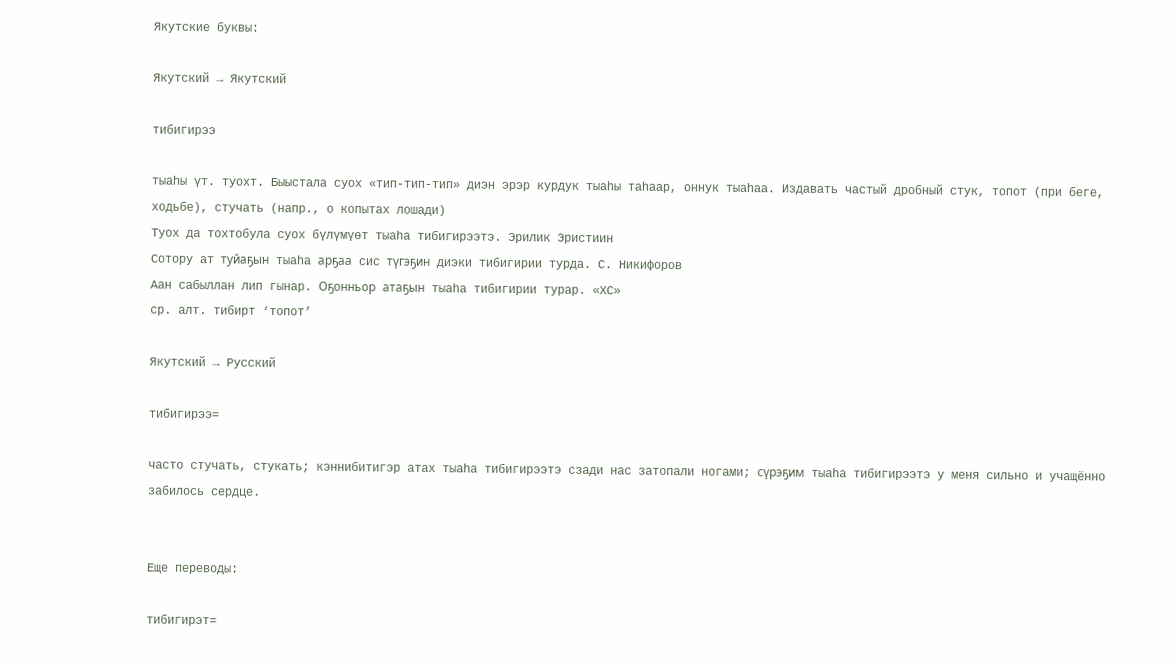Якутские буквы:

Якутский → Якутский

тибигирээ

тыаһы үт. туохт. Быыстала суох «тип-тип-тип» диэн эрэр курдук тыаһы таһаар, оннук тыаһаа. Издавать частый дробный стук, топот (при беге, ходьбе), стучать (напр., о копытах лошади)
Туох да тохтобула суох бүлүмүөт тыаһа тибигирээтэ. Эрилик Эристиин
Сотору ат туйаҕын тыаһа арҕаа сис түгэҕин диэки тибигирии турда. С. Никифоров
Аан сабыллан лип гынар. Оҕонньор атаҕын тыаһа тибигирии турар. «ХС»
ср. алт. тибирт ‘топот’

Якутский → Русский

тибигирээ=

часто стучать, стукать; кэннибитигэр атах тыаһа тибигирээтэ сзади нас затопали ногами; сүрэҕим тыаһа тибигирээтэ у меня сильно и учащённо забилось сердце.


Еще переводы:

тибигирэт=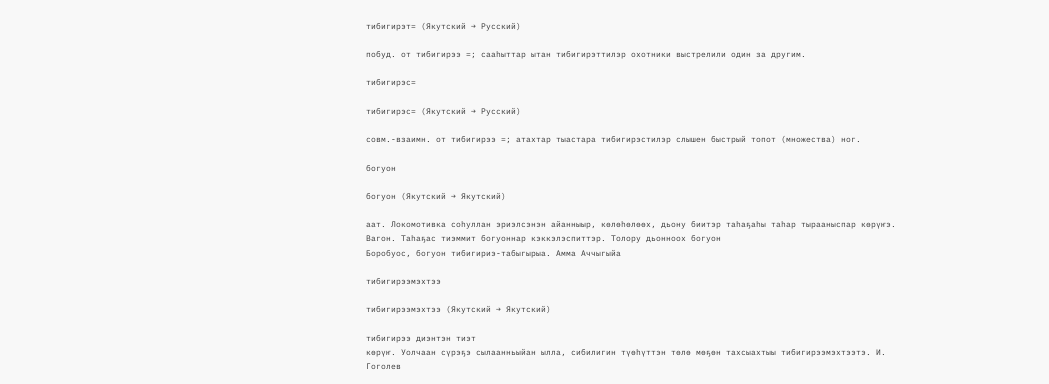тибигирэт= (Якутский → Русский)

побуд. от тибигирээ =; сааһыттар ытан тибигирэттилэр охотники выстрелили один за другим.

тибигирэс=

тибигирэс= (Якутский → Русский)

совм.-взаимн. от тибигирээ =; атахтар тыастара тибигирэстилэр слышен быстрый топот (множества) ног.

богуон

богуон (Якутский → Якутский)

аат. Локомотивка соһуллан эриэлсэнэн айанныыр, көлөһөлөөх, дьону биитэр таһаҕаһы таһар тырааныспар көрүҥэ. Вагон. Таһаҕас тиэммит богуоннар кэккэлэспиттэр. Толору дьонноох богуон
Боробуос, богуон тибигириэ-табыгырыа. Амма Аччыгыйа

тибигирээмэхтээ

тибигирээмэхтээ (Якутский → Якутский)

тибигирээ диэнтэн тиэт
көрүҥ. Уолчаан сүрэҕэ сылаанньыйан ылла, сибилигин түөһүттэн төлө мөҕөн тахсыахтыы тибигирээмэхтээтэ. И. Гоголев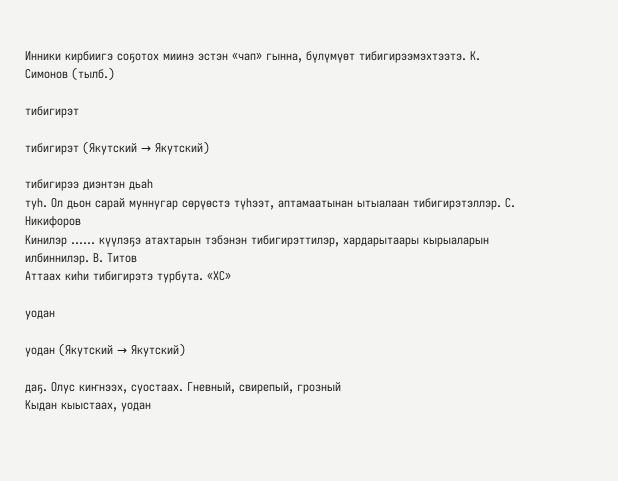Инники кирбиигэ соҕотох миинэ эстэн «чап» гынна, бүлүмүөт тибигирээмэхтээтэ. К. Симонов (тылб.)

тибигирэт

тибигирэт (Якутский → Якутский)

тибигирээ диэнтэн дьаһ
туһ. Ол дьон сарай муннугар сөрүөстэ түһээт, аптамаатынан ытыалаан тибигирэтэллэр. С. Никифоров
Кинилэр …… күүлэҕэ атахтарын тэбэнэн тибигирэттилэр, хардарытаары кырыаларын илбиннилэр. В. Титов
Аттаах киһи тибигирэтэ турбута. «ХС»

уодан

уодан (Якутский → Якутский)

даҕ. Олус киҥнээх, суостаах. Гневный, свирепый, грозный
Кыдан кыыстаах, уодан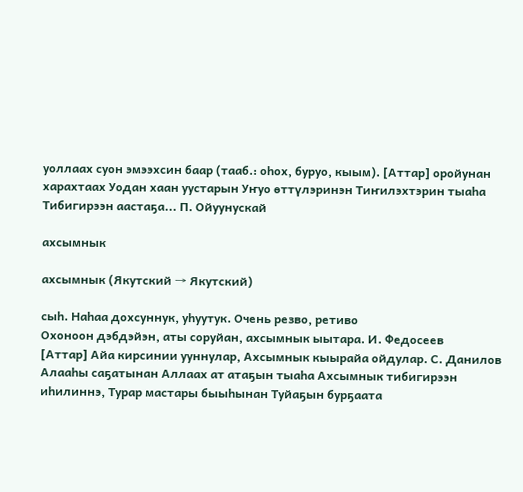уоллаах суон эмээхсин баар (тааб.: оһох, буруо, кыым). [Аттар] оройунан харахтаах Уодан хаан уустарын Уҥуо өттүлэринэн Тиҥилэхтэрин тыаһа Тибигирээн аастаҕа... П. Ойуунускай

ахсымнык

ахсымнык (Якутский → Якутский)

сыһ. Наһаа дохсуннук, уһуутук. Очень резво, ретиво
Охоноон дэбдэйэн, аты соруйан, ахсымнык ыытара. И. Федосеев
[Аттар] Айа кирсинии ууннулар, Ахсымнык кыырайа ойдулар. С. Данилов
Алааһы саҕатынан Аллаах ат атаҕын тыаһа Ахсымнык тибигирээн иһилиннэ, Турар мастары быыһынан Туйаҕын бурҕаата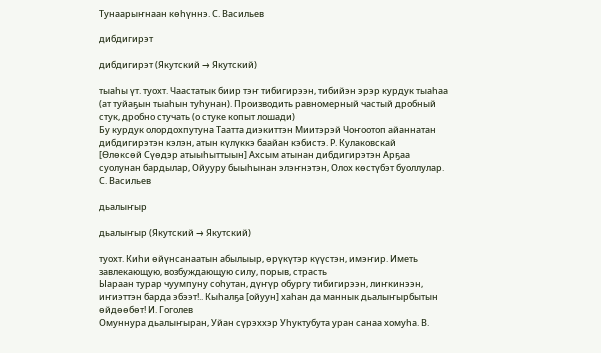Тунаарыҥнаан көһүннэ. С. Васильев

дибдигирэт

дибдигирэт (Якутский → Якутский)

тыаһы үт. туохт. Чаастатык биир тэҥ тибигирээн, тибийэн эрэр курдук тыаһаа (ат туйаҕын тыаһын туһунан). Производить равномерный частый дробный стук, дробно стучать (о стуке копыт лошади)
Бу курдук олордохпутуна Таатта диэкиттэн Миитэрэй Чоҥоотоп айаннатан дибдигирэтэн кэлэн, атын күлүккэ баайан кэбистэ. Р. Кулаковскай
[Өлөксөй Сүөдэр атыыһыттыын] Ахсым атынан дибдигирэтэн Арҕаа суолунан бардылар, Ойууру быыһынан элэҥнэтэн, Олох көстүбэт буоллулар. С. Васильев

дьалыҥыр

дьалыҥыр (Якутский → Якутский)

туохт. Киһи өйүнсанаатын абылыыр, өрүкүтэр күүстэн, имэҥир. Иметь завлекающую, возбуждающую силу, порыв, страсть
Ыараан турар чуумпуну соһутан, дүҥүр обургу тибигирээн, лиҥкинээн, иҥиэттэн барда эбээт!.. Кыһалҕа [ойуун] хаһан да маннык дьалыҥырбытын өйдөөбөт! И. Гоголев
Омуннура дьалыҥыран, Уйан сүрэххэр Уһуктубута уран санаа хомуһа. В.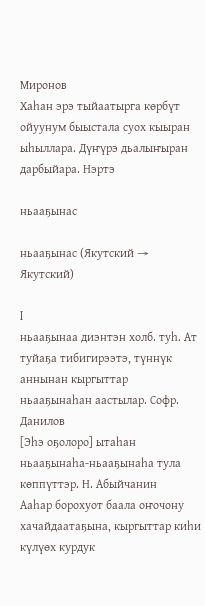Миронов
Хаһан эрэ тыйаатырга көрбүт ойуунум быыстала суох кыыран ыһыллара. Дүҥүрэ дьалыҥыран дарбыйара. Нэртэ

ньааҕынас

ньааҕынас (Якутский → Якутский)

I
ньааҕынаа диэнтэн холб. туһ. Ат туйаҕа тибигирээтэ, түннүк аннынан кыргыттар ньааҕынаһан аастылар. Софр. Данилов
[Эһэ оҕолоро] ытаһан ньааҕынаһа-ньааҕынаһа тула көппүттэр. Н. Абыйчанин
Ааһар борохуот баала оҥочону хачайдаатаҕына, кыргыттар киһи күлүөх курдук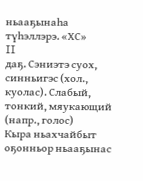ньааҕынаһа түһэллэрэ. «ХС»
II
даҕ. Сэниэтэ суох, синньигэс (хол., куолас). Слабый, тонкий, мяукающий (напр., голос)
Кыра ньахчайбыт оҕонньор ньааҕынас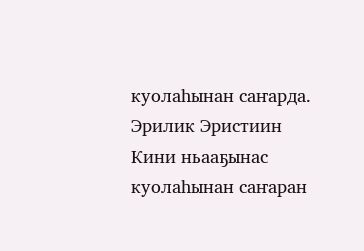куолаһынан саҥарда. Эрилик Эристиин
Кини ньааҕынас куолаһынан саҥаран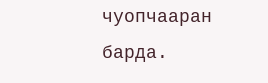чуопчааран барда.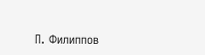П. Филиппов